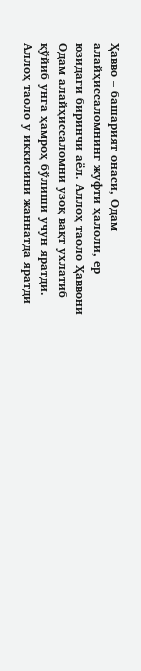Ҳавво – башарият онаси, Одам алайҳиссаломнинг жуфти ҳалоли, ер юзидаги биринчи аёл. Аллоҳ таоло Ҳаввони Одам алайҳиссаломни узоқ вақт ухлатиб қўйиб унга ҳамроҳ бўлиши учун яратди. Аллоҳ таоло у иккисини жаннатда яратди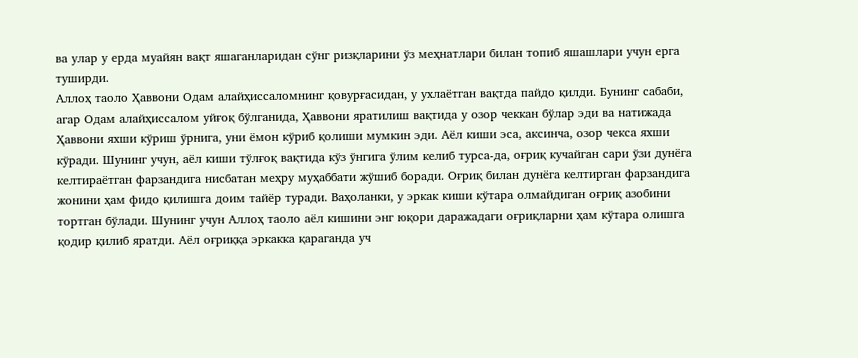ва улар у ерда муайян вақт яшаганларидан сўнг ризқларини ўз меҳнатлари билан топиб яшашлари учун ерга туширди.
Аллоҳ таоло Ҳаввони Одам алайҳиссаломнинг қовурғасидан, у ухлаётган вақтда пайдо қилди. Бунинг сабаби, агар Одам алайҳиссалом уйғоқ бўлганида, Ҳаввони яратилиш вақтида у озор чеккан бўлар эди ва натижада Ҳаввони яхши кўриш ўрнига, уни ёмон кўриб қолиши мумкин эди. Аёл киши эса, аксинча, озор чекса яхши кўради. Шунинг учун, аёл киши тўлғоқ вақтида кўз ўнгига ўлим келиб турса-да, оғриқ кучайган сари ўзи дунёга келтираётган фарзандига нисбатан меҳру муҳаббати жўшиб боради. Оғриқ билан дунёга келтирган фарзандига жонини ҳам фидо қилишга доим тайёр туради. Ваҳоланки, у эркак киши кўтара олмайдиган оғриқ азобини тортган бўлади. Шунинг учун Аллоҳ таоло аёл кишини энг юқори даражадаги оғриқларни ҳам кўтара олишга қодир қилиб яратди. Аёл оғриққа эркакка қараганда уч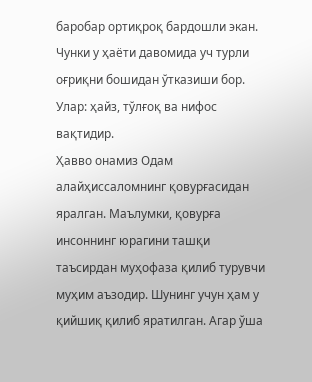баробар ортиқроқ бардошли экан. Чунки у ҳаёти давомида уч турли оғриқни бошидан ўтказиши бор. Улар: ҳайз, тўлғоқ ва нифос вақтидир.
Ҳавво онамиз Одам алайҳиссаломнинг қовурғасидан яралган. Маълумки, қовурға инсоннинг юрагини ташқи таъсирдан муҳофаза қилиб турувчи муҳим аъзодир. Шунинг учун ҳам у қийшиқ қилиб яратилган. Агар ўша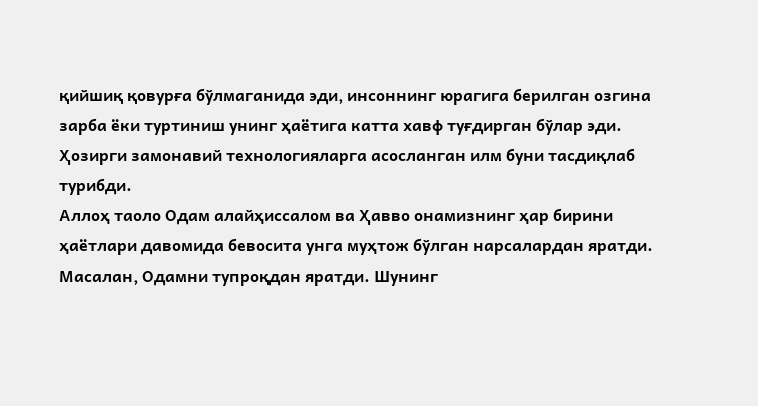қийшиқ қовурға бўлмаганида эди, инсоннинг юрагига берилган озгина зарба ёки туртиниш унинг ҳаётига катта хавф туғдирган бўлар эди. Ҳозирги замонавий технологияларга асосланган илм буни тасдиқлаб турибди.
Аллоҳ таоло Одам алайҳиссалом ва Ҳавво онамизнинг ҳар бирини ҳаётлари давомида бевосита унга муҳтож бўлган нарсалардан яратди. Масалан, Одамни тупроқдан яратди. Шунинг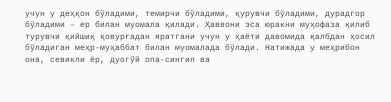учун у деҳқон бўладими, темирчи бўладими, қурувчи бўладими, дурадгор бўладими – ер билан муомала қилади. Ҳаввони эса юракни муҳофаза қилиб турувчи қийшиқ қовурғадан яратгани учун у ҳаёти давомида қалбдан ҳосил бўладиган меҳр-муҳаббат билан муомалада бўлади. Натижада у меҳрибон она, севикли ёр, дуогўй опа-сингил ва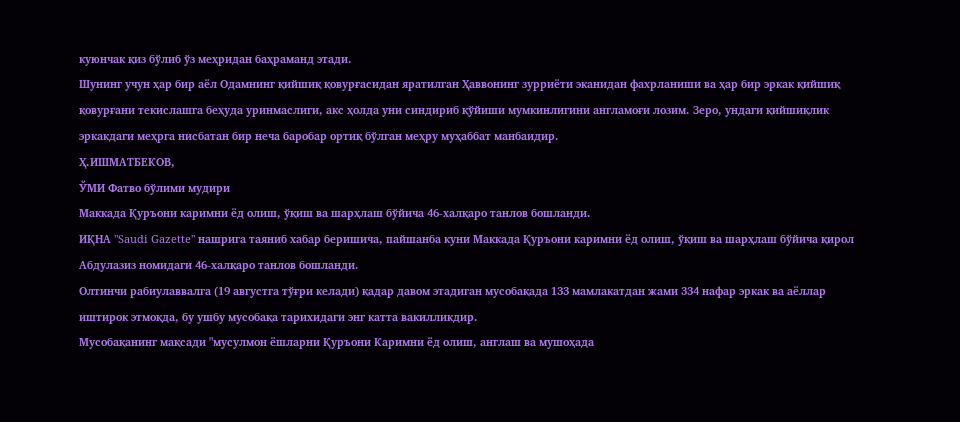куюнчак қиз бўлиб ўз меҳридан баҳраманд этади.
Шунинг учун ҳар бир аёл Одамнинг қийшиқ қовурғасидан яратилган Ҳаввонинг зурриёти эканидан фахрланиши ва ҳар бир эркак қийшиқ қовурғани текислашга беҳуда уринмаслиги, акс ҳолда уни синдириб қўйиши мумкинлигини англамоғи лозим. Зеро, ундаги қийшиқлик эркакдаги меҳрга нисбатан бир неча баробар ортиқ бўлган меҳру муҳаббат манбаидир.
Ҳ.ИШМАТБЕКОВ,
ЎМИ Фатво бўлими мудири
Маккада Қуръони каримни ёд олиш, ўқиш ва шарҳлаш бўйича 46-халқаро танлов бошланди.
ИҚНА "Saudi Gazette" нашрига таяниб хабар беришича, пайшанба куни Маккада Қуръони каримни ёд олиш, ўқиш ва шарҳлаш бўйича қирол Абдулазиз номидаги 46-халқаро танлов бошланди.
Олтинчи рабиулаввалга (19 августга тўғри келади) қадар давом этадиган мусобақада 133 мамлакатдан жами 334 нафар эркак ва аёллар иштирок этмоқда, бу ушбу мусобақа тарихидаги энг катта вакилликдир.
Мусобақанинг мақсади "мусулмон ёшларни Қуръони Каримни ёд олиш, англаш ва мушоҳада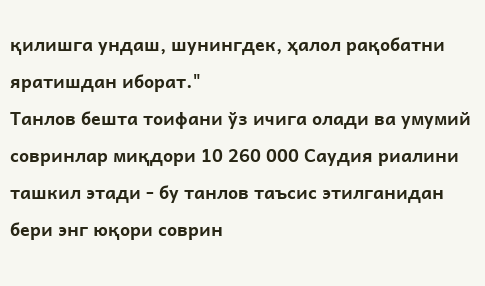қилишга ундаш, шунингдек, ҳалол рақобатни яратишдан иборат."
Танлов бешта тоифани ўз ичига олади ва умумий совринлар миқдори 10 260 000 Саудия риалини ташкил этади - бу танлов таъсис этилганидан бери энг юқори соврин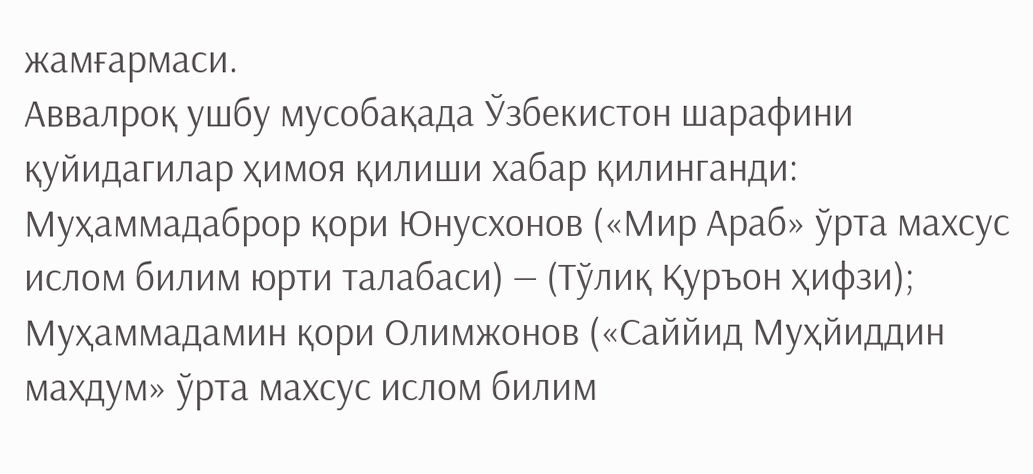жамғармаси.
Аввалроқ ушбу мусобақада Ўзбекистон шарафини қуйидагилар ҳимоя қилиши хабар қилинганди:
Муҳаммадаброр қори Юнусхонов («Мир Араб» ўрта махсус ислом билим юрти талабаси) — (Тўлиқ Қуръон ҳифзи);
Муҳаммадамин қори Олимжонов («Саййид Муҳйиддин махдум» ўрта махсус ислом билим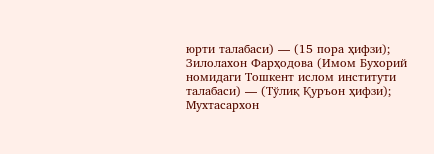юрти талабаси) — (15 пора ҳифзи);
Зилолахон Фарҳодова (Имом Бухорий номидаги Тошкент ислом институти талабаси) — (Тўлиқ Қуръон ҳифзи);
Мухтасархон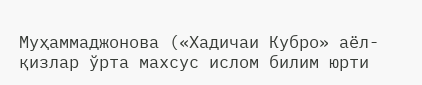Муҳаммаджонова («Хадичаи Кубро» аёл-қизлар ўрта махсус ислом билим юрти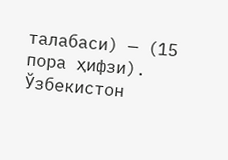талабаси) — (15 пора ҳифзи).
Ўзбекистон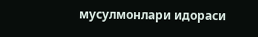мусулмонлари идораси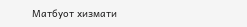Матбуот хизмати